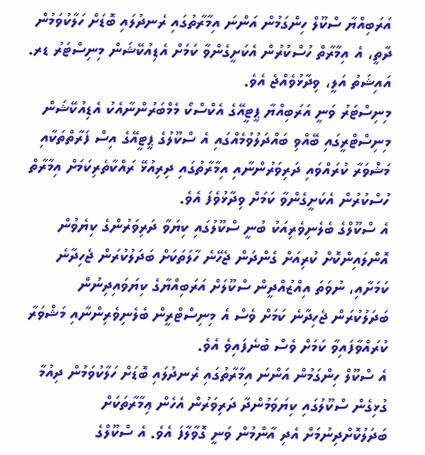އަރަބިއްޔާ ސްކޫލް ހިންގަމުން އަންނަ އިމާރާތުގައި ރެނދުލައި ބޮޑަށް ހަލާކުވަމުން ދާތީ، އެ އިމާރާތް ހުސްކުރުން އެކަށީގެންވާ ކަމަށް އެޑިއުކޭޝަން މިނިސްޓަރު ޑރ. އައިޝަތު އަލީ، ވިދާޅުވެއްޖެ އެވެ.
މިނިސްޓަރު ވަނީ އަރަބިއްޔާ ޕީޓީއޭގެ އެކްސްކޯ މެމްބަރުންނާއެކު އެޑިއުކޭޝަން މިނިސްޓްރީގައި ބޭއްވި ބައްދަލުވުމެއްގައި އެ ސްކޫލުގެ ޕީޓީއޭގެ އިސް ފަރާތްތަކާއި މަޝްވަރާ ކުރައްވައި ދަރިވަރުންނާއި އިމާރާތުގައި ދިރިއުޅޭ ރައްކާތެރިކަމަށް އިމާރާތް ހުސްކުރުން އެކަށީގެންވާ ކަމަށް ވިދާޅުވެފަ އެވެ.
އެ ސްކޫލްގެ ބެލެނިވެރިއަކު ބުނީ ސްކޫލުގައި ކިޔަވާ ދަރިވަރުންގެ ކިޔެވުން އޮންލައިންކޮށް ކުރިއަށް ގެންދަން ޖެހޭނެ ހާލަތަކަށް ބަދަލުކުރަން ޖެހިދާނެ ކަމަށާއި، ނުވަތަ އިއްޒުއްދީން ސްކޫލަށް އަރަބިއްޔާގެ ކިޔަވައިދިނުން ބަދަލުކުރަން ޖެހިދާނެ ކަމަށް ވެސް އެ މިނިސްޓްރީން ބެލެނިވެރިންނާއި މަޝްވަރާ ކުރައްވާފައިވާ ކަމަށް ވެސް ބުނެފައިވެ އެވެ.
އެ ސްކޫލް ހިންގަމުން އަންނަ އިމާރާތުގައި ރެނދުލައި ބޮޑަށް ހަލާކުވަމުން ދިއުމާ ގުޅިގެން ސްކޫލުގައި ކިޔަވަމުންދާ ދަރިވަރުން އެހެން ޢިމާރާތަކަށް ބަދަލުކޮށްދިނުމަށް އެދި އާންމުން ވަނީ ގޮވާލާފަ އެވެ. އެ ސްކޫލްގެ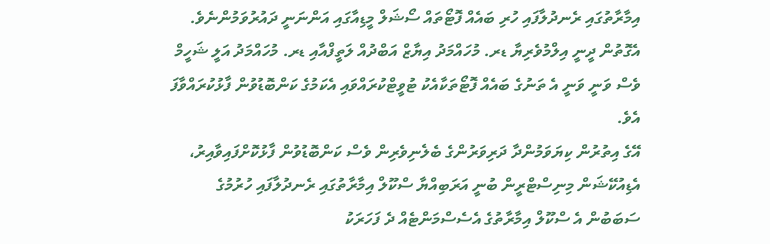އިމާރާތުގައި ރެނދުލާފައި ހުރި ބައެއް ފޮޓޯތައް ސޯޝަލް މީޑިއާގައި އަންނަނީ ދައުރުވަމުންނެވެ.
އެގޮތުން ދީނީ އިލްމުވެރިޔާ ޑރ. މުހައްމަދު އިޔާޒް އަބްދުއް ލަތީފްއާއި ޑރ. މުހައްމަދު އަލީ ޝަހީމް ވެސް ވަނީ ވަނީ އެ ތަނުގެ ބައެއް ފޮޓޯތަކާއެކު ޓުވީޓްކުރައްވައި އެކަމުގެ ކަންބޮޑުވުން ފާޅުކުރައްވާފަ އެވެ.
އޭގެ އިތުރުން ކިޔަވަމުންދާ ދަރިވަރުންގެ ބެލެނިވެރިން ވެސް ކަންބޮޑުވުން ފާޅުކޮށްފައިވާއިރު، އެޑިއުކޭޝަން މިނިސްޓްރީން ބުނީ އަރަބިއްޔާ ސްކޫލް އިމާރާތުގައި ރެނދުލާފައި ހުރުމުގެ ސަބަބުން އެ ސްކޫލް އިމާރާތުގެ އެސެސްމަންޓެއް ދެ ފަހަރަކު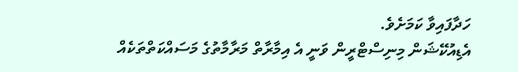ހަދާފައިވާ ކަމަށެވެ.
އެޑިއުކޭޝަން މިނިސްޓްރީން ވަނީ އެ އިމާރާތް މަރާމާތުގެ މަސައްކަތްތަކެއް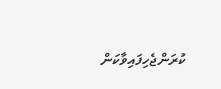ކުރަންޖެހިފައިވާކަން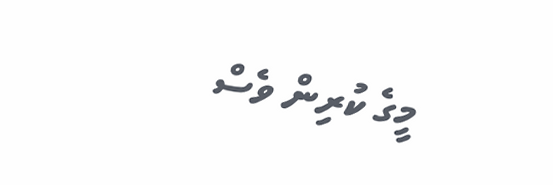މީގެ ކުރިން ވެސް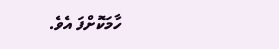ހާމަކޮށްފަ އެވެ.